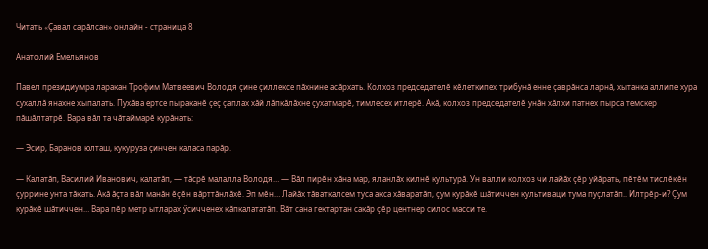Читать «Çавал сарăлсан» онлайн - страница 8

Анатолий Емельянов

Павел президиумра ларакан Трофим Матвеевич Володя ҫине ҫиллексе пӑхнине асӑрхать. Колхоз председателӗ кӗлеткипех трибунӑ енне ҫаврӑнса ларнӑ, хытанка аллипе хура сухаллӑ янахне хыпалать. Пухӑва ертсе пыраканӗ ҫеҫ ҫаплах хӑй лӑпкӑлӑхне ҫухатмарӗ, тимлесех итлерӗ. Акӑ, колхоз председателӗ унӑн хӑлхи патнех пырса темскер пӑшӑлтатрӗ. Вара вӑл та чӑтаймарӗ курӑнать:

— Эсир, Баранов юлташ, кукуруза ҫинчен каласа парӑр.

— Калатӑп, Василий Иванович, калатӑп, — тӑсрӗ малалла Володя… — Вӑл пирӗн хӑна мар, яланлӑх килнӗ культурӑ. Ун валли колхоз чи лайӑх ҫӗр уйӑрать, пӗтӗм тислӗкӗн ҫуррине унта тӑкать. Акӑ ӑҫта вӑл манӑн ӗҫӗн вӑрттӑнлӑхӗ. Эп мӗн… Лайӑх тӑваткалсем туса акса хӑваратӑп, ҫум курӑкӗ шӑтиччен культиваци тума пуҫлатӑп.. Илтрӗр-и? Ҫум курӑкӗ шӑтиччен… Вара пӗр метр ытларах ӳсичченех кӑпкалататӑп. Вӑт сана гектартан сакӑр ҫӗр центнер силос масси те.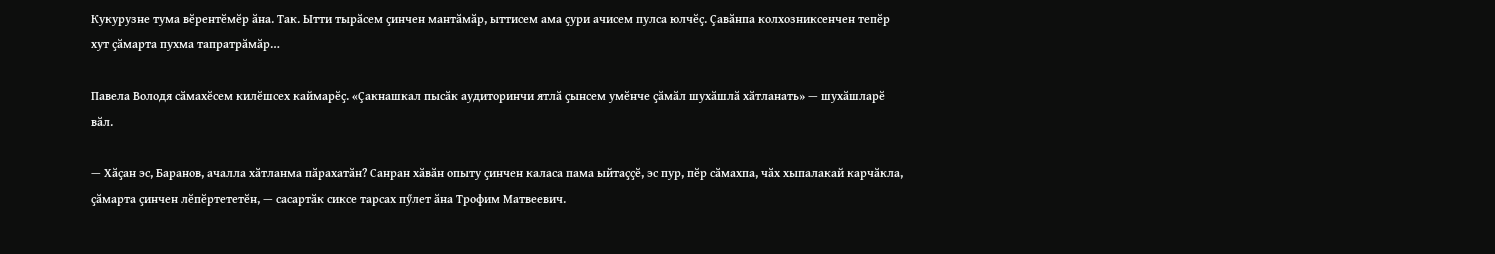Кукурузне тума вӗрентӗмӗр ӑна. Так. Ытти тырӑсем ҫинчен мантӑмӑр, ыттисем ама ҫури ачисем пулса юлчӗҫ. Ҫавӑнпа колхозниксенчен тепӗр хут ҫӑмарта пухма тапратрӑмӑр…

Павела Володя сӑмахӗсем килӗшсех каймарӗҫ. «Ҫакнашкал пысӑк аудиторинчи ятлӑ ҫынсем умӗнче ҫӑмӑл шухӑшлӑ хӑтланать» — шухӑшларӗ вӑл.

— Хӑҫан эс, Баранов, ачалла хӑтланма пӑрахатӑн? Санран хӑвӑн опыту ҫинчен каласа пама ыйтаҫҫӗ, эс пур, пӗр сӑмахпа, чӑх хыпалакай карчӑкла, ҫӑмарта ҫинчен лӗпӗртететӗн, — сасартӑк сиксе тарсах пӳлет ӑна Трофим Матвеевич.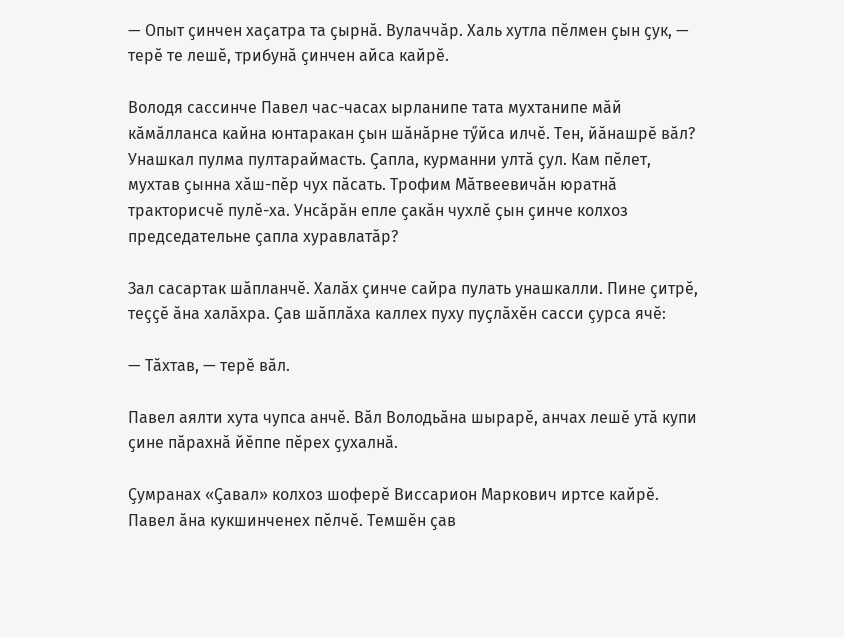— Опыт ҫинчен хаҫатра та ҫырнӑ. Вулаччӑр. Халь хутла пӗлмен ҫын ҫук, — терӗ те лешӗ, трибунӑ ҫинчен айса кайрӗ.

Володя сассинче Павел час-часах ырланипе тата мухтанипе мӑй кӑмӑлланса кайна юнтаракан ҫын шӑнӑрне тӳйса илчӗ. Тен, йӑнашрӗ вӑл? Унашкал пулма пултараймасть. Ҫапла, курманни ултӑ ҫул. Кам пӗлет, мухтав ҫынна хӑш-пӗр чух пӑсать. Трофим Мӑтвеевичӑн юратнӑ тракторисчӗ пулӗ-ха. Унсӑрӑн епле ҫакӑн чухлӗ ҫын ҫинче колхоз председательне ҫапла хуравлатӑр?

Зал сасартак шӑпланчӗ. Халӑх ҫинче сайра пулать унашкалли. Пине ҫитрӗ, теҫҫӗ ӑна халӑхра. Ҫав шӑплӑха каллех пуху пуҫлӑхӗн сасси ҫурса ячӗ:

— Тӑхтав, — терӗ вӑл.

Павел аялти хута чупса анчӗ. Вӑл Володьӑна шырарӗ, анчах лешӗ утӑ купи ҫине пӑрахнӑ йӗппе пӗрех ҫухалнӑ.

Ҫумранах «Ҫавал» колхоз шоферӗ Виссарион Маркович иртсе кайрӗ. Павел ӑна кукшинченех пӗлчӗ. Темшӗн ҫав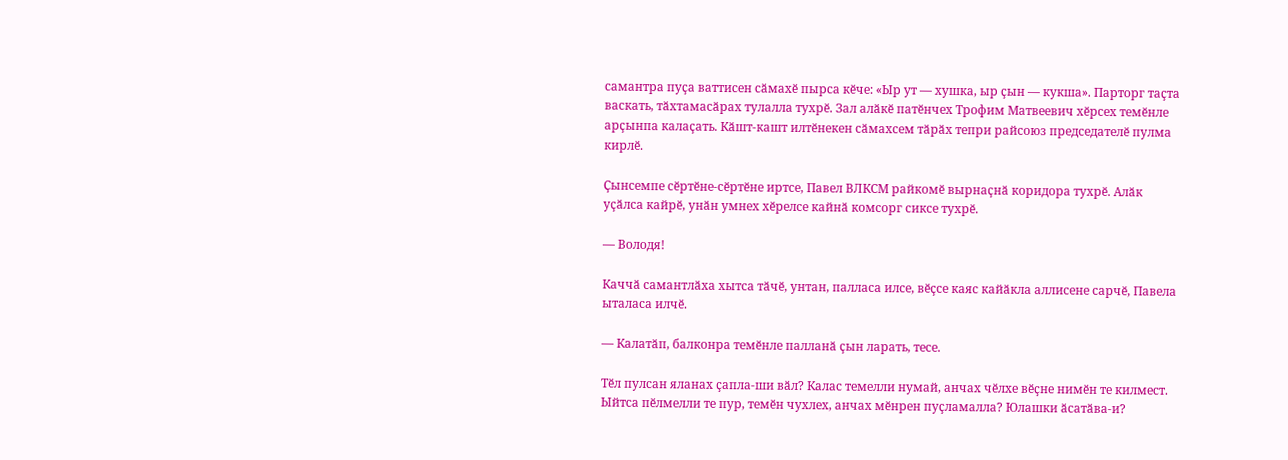самантра пуҫа ваттисен сӑмахӗ пырса кӗче: «Ыр ут — хушка, ыр ҫын — кукша». Парторг таҫта васкать, тӑхтамасӑрах тулалла тухрӗ. Зал алӑкӗ патӗнчех Трофим Матвеевич хӗрсех темӗнле арҫынпа калаҫать. Кӑшт-кашт илтӗнекен сӑмахсем тӑрӑх тепри райсоюз председателӗ пулма кирлӗ.

Ҫынсемпе сӗртӗне-сӗртӗне иртсе, Павел ВЛКСМ райкомӗ вырнаҫнӑ коридора тухрӗ. Алӑк уҫӑлса кайрӗ, унӑн умнех хӗрелсе кайнӑ комсорг сиксе тухрӗ.

— Володя!

Каччӑ самантлӑха хытса тӑчӗ, унтан, палласа илсе, вӗҫсе каяс кайӑкла аллисене сарчӗ, Павела ыталаса илчӗ.

— Калатӑп, балконра темӗнле палланӑ ҫын ларать, тесе.

Тӗл пулсан яланах ҫапла-ши вӑл? Калас темелли нумай, анчах чӗлхе вӗҫне нимӗн те килмест. Ыйтса пӗлмелли те пур, темӗн чухлех, анчах мӗнрен пуҫламалла? Юлашки ӑсатӑва-и?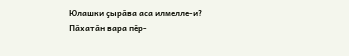Юлашки ҫырӑва аса илмелле-и? Пӑхатӑн вара пӗр-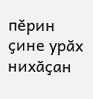пӗрин ҫине урӑх нихӑҫан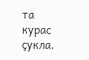та курас ҫукла.